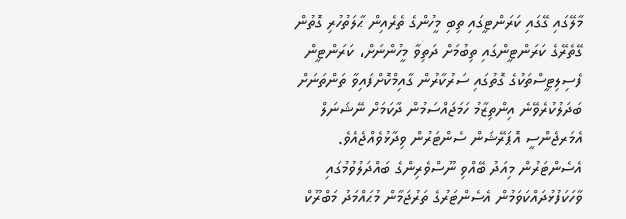މާލޭގައި ގޭގައި ކަރަންޓީގައި ތިބި މީހުންގެ ތެރެއިން ޙާލަތުހުރި ގޮތުން ގޭތެރޭގެ ކަރަންޓީންގައި ތިބުމަށް ދަތިވާ މީހުންނަށް، ކަރަންޓީން ފެސިލިޓީސްތަކުގެ ގޮތުގައި ސަރުކާރުން ގާއިމްކޮށްފައިވާ ތަންތަނަށް ބަދަލުކުރެވޭނެ އިންތިޒާމު ހަމަޖައްސަމުން ދާކަމަށް ނޭޝަނަލް އެމަރޖެންސީ އޮޕަރޭޝަން ސެންޓަރުން ވިދާޅުވެއްޖެއެވެ.
އެސެންޓަރުން މިއަދު ބޭއްވި ނޫސްވެރިންގެ ބައްދަލުވުމުގައި ވާހަކަފުޅުދައްކަވަމުން އެސެންޓަރުގެ ތަރުޖަމާން މުޙައްމަދު މަބްރޫކް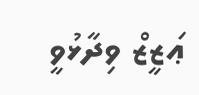ޢަޒީޒް ވިދާޅުވީ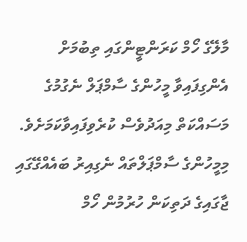މާލޭގެ ހޯމް ކަރަންޓީންގައި ތިބުމަށް އެންގިފައިވާ މީހުންގެ ސާމްޕަލް ނެގުމުގެ މަސައްކަތް މިއަދުވެސް ކުރެވިފައިވާކަމަށެވެ. މިމީހުންގެ ސާމްޕަލްތައް ނެގިއިރު ބައެއްގޭގައި ޖާގައިގެ ދަތިކަން ހުރުމުން ހޯމް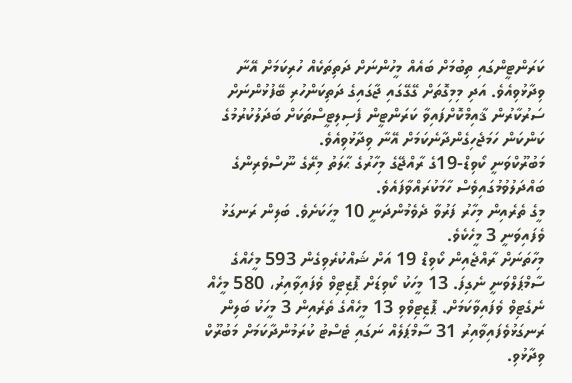ކަރަންޓީންގައި ތިބުމަށް ބައެއް މީހުންނަށް ދަތިތަކެއް ހުރިކަމަށް އޭނާ ވިދާޅުވިއެވެ. އަދި މިމިގޮތަށް ގޭގޭގައި ޖާގައިގެ ދަތިކަންހުރި ބޭފުޅުންނަށް ސަރުކާރުން ޤާއިމްކޮށްފައިވާ ކަރަންޓީން ފެސިލިޓީސްތަކަށް ބަދަލުކުރުމުގެ ކަންކަން ހަމަޖެހިގެންދާނެކަމަށް އޭނާ ވިދާޅުވިއެވެ.
މަބުރޫކްވަނީ ކޯވިޑް-19ގެ ރާއްޖޭގެ މިހާރުގެ ޙާލަތު މިރޭގެ ނޫސްވެރިންގެ ބައްދަލުވުމުގައިވެސް ހާމަކުރައްވާފައެވެ.
މީގެ ތެރެއިން މިހާރު ފަރުވާ ދެވެމުންދަނީ 10 މީހަކަށެވެ. ބަލިން ރަނގަޅު ވެފައިވަނީ 3 މީހެކެވެ.
މިހާތަނަށް ރާއްޖެއިން ކޯވިޑް 19 އަށް ޝައްކުރެވިގެން 593 މީހެއްގެ ސާމްޕަލްވަނީ ނެގިފަ. 13 މީހަކު ކޯވިޑަށް ޕޮޒިޓިވް ވެފައިވާއިރު، 580 މީހެއް ނެގެޓިވް ވެފައިވާކަމަށް. ޕޮޒިޓިވްވި 13 މީހެއްގެ ތެރެއިން 3 މީހަކު ބަލިން ރަނގަޅުވެފައިވާއިރު 31 ސާމްޕަލެއް ނަގައި ޓެސްޓު ކުރަމުންދާކަމަށް މަބުރޫކް ވިދާޅުވި.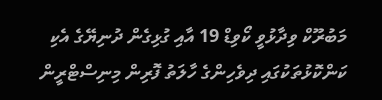މަބުރޫކް ވިދާޅުވީ ކޯވިޑް 19 އާއި ގުޅިގެން ދުނިޔޭގެ އެކި ކަންކޮޅުތަކުގައި ދިވެހިންގެ ހާލަތު ފޮރިން މިނިސްޓްރީން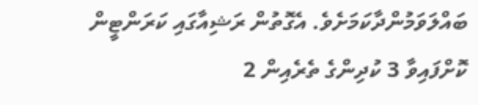ބައްލަވަމުންދާކަމަށެވެ. އެގޮތުން ރަޝިއާގައި ކަރަންޓީން ކޮށްފައިވާ 3 ކުދިންގެ ތެރެއިން 2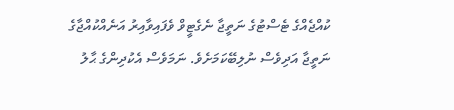ކުއްޖެއްގެ ޓެސްޓުގެ ނަތީޖާ ނެގެޓީވް ވެފައިވާއިރު އަނެއްކުއްޖާގެ ނަތީޖާ އަދިވެސް ނުލިބޭކަމަށެވެ. ނަމަވެސް އެކުދިންގެ ޙާލު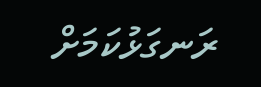ރަނގަޅުކަމަށް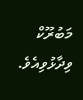މަބުރޫކް ވިދާޅުވިއެވެ.